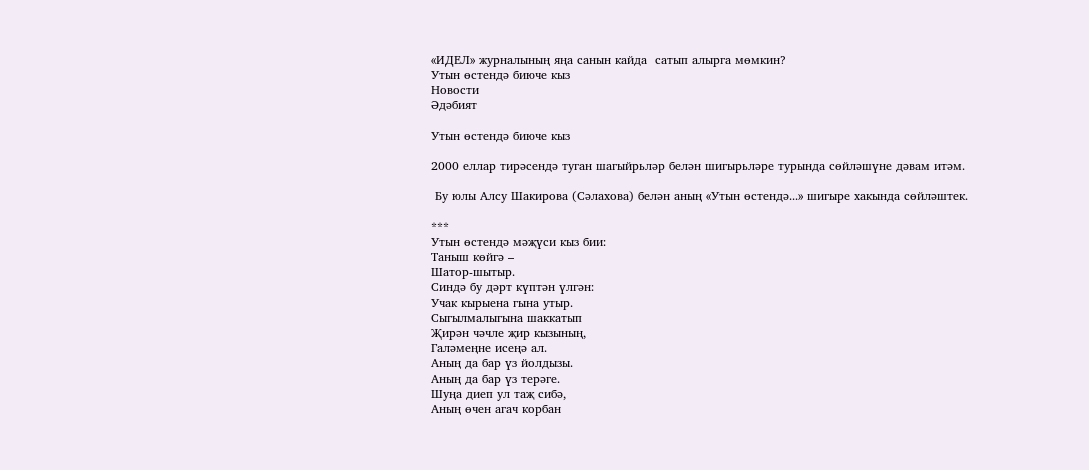«ИДЕЛ» журналының яңа санын кайда  сатып алырга мөмкин?
Утын өстендә биюче кыз
Новости
Әдәбият

Утын өстендә биюче кыз

2000 еллар тирәсендә туган шагыйрьләр белән шигырьләре турында сөйләшүне дәвам итәм.

 Бу юлы Алсу Шакирова (Сәлахова) белән аның «Утын өстендә...» шигыре хакында сөйләштек.

***
Утын өстендә мәҗүси кыз бии:
Таныш көйгә –
Шатор-шытыр.
Синдә бу дәрт күптән үлгән:
Учак кырыена гына утыр.
Сыгылмалыгына шаккатып
Җирән чәчле җир кызының,
Галәмеңне исеңә ал.
Аның да бар үз йолдызы.
Аның да бар үз терәге.
Шуңа диеп ул таҗ сибә,
Аның өчен агач корбан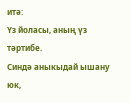итә:
Үз йоласы, аның үз тәртибе.
Синдә аныкыдай ышану юк,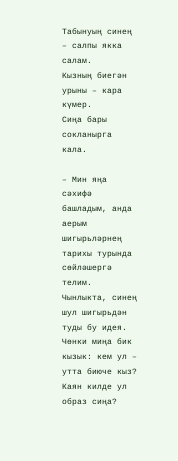Табынуың синең – салпы якка салам.
Кызның биегән урыны – кара күмер.
Сиңа бары сокланырга кала.

– Мин яңа сәхифә башладым, анда аерым шигырьләрнең тарихы турында сөйләшергә телим. Чынлыкта, синең шул шигырьдән туды бу идея. Чөнки миңа бик кызык: кем ул – утта биюче кыз? Каян килде ул образ сиңа?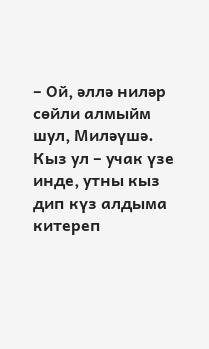– Ой, әллә ниләр сөйли алмыйм шул, Миләүшә. Кыз ул – учак үзе инде, утны кыз дип күз алдыма китереп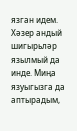язган идем. Хәзер андый шигырьләр язылмый да инде. Миңа язуыгызга да аптырадым,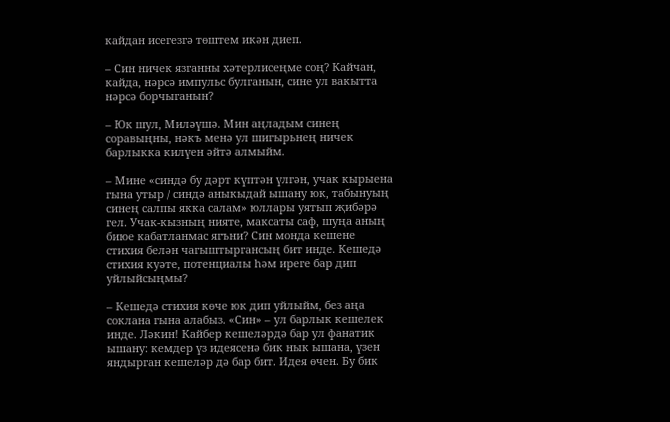кайдан исегезгә төштем икән диеп.

– Син ничек язганны хәтерлисеңме соң? Кайчан, кайда, нәрсә импульс булганын, сине ул вакытта нәрсә борчыганын?

– Юк шул, Миләүшә. Мин аңладым синең соравыңны, нәкъ менә ул шигырьнең ничек барлыкка килүен әйтә алмыйм.

– Мине «синдә бу дәрт күптән үлгән, учак кырыена гына утыр / синдә аныкыдай ышану юк, табынуың синең салпы якка салам» юллары уятып җибәрә гел. Учак-кызның нияте, максаты саф, шуңа аның биюе кабатланмас ягъни? Син монда кешене стихия белән чагыштыргансың бит инде. Кешедә стихия куәте, потенциалы һәм иреге бар дип уйлыйсыңмы?

– Кешедә стихия көче юк дип уйлыйм, без аңа соклана гына алабыз. «Син» – ул барлык кешелек инде. Ләкин! Кайбер кешеләрдә бар ул фанатик ышану: кемдер үз идеясенә бик нык ышана, үзен яндырган кешеләр дә бар бит. Идея өчен. Бу бик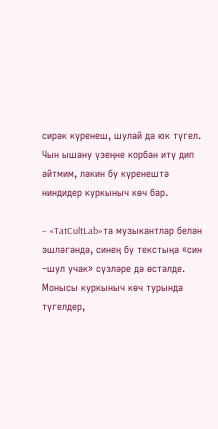сирәк күренеш, шулай да юк түгел. Чын ышану үзеңне корбан итү дип әйтмим, ләкин бу күренештә ниндидер куркыныч көч бар.

– «TatCultLab»та музыкантлар белән эшләгәндә, синең бу текстыңа «син –шул учак» сүзләре дә өстәлде. Монысы куркыныч көч турында түгелдер,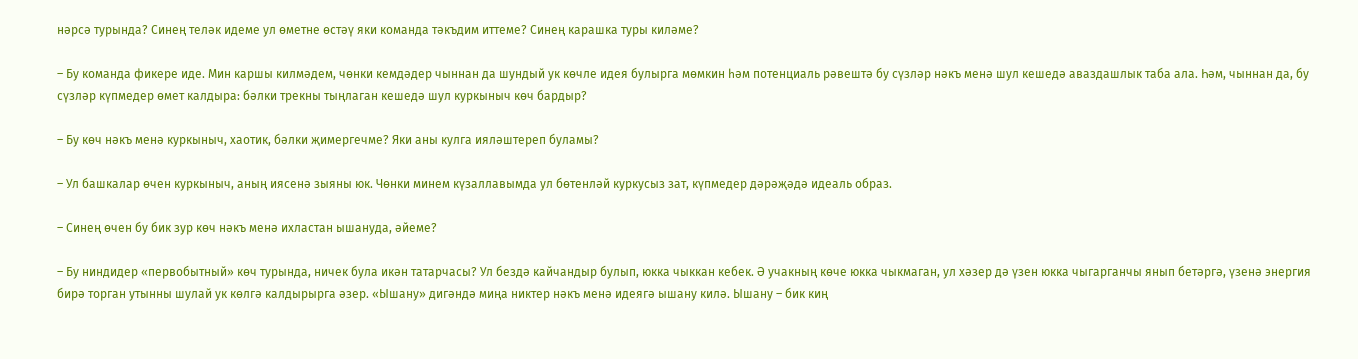нәрсә турында? Синең теләк идеме ул өметне өстәү яки команда тәкъдим иттеме? Синең карашка туры киләме?

– Бу команда фикере иде. Мин каршы килмәдем, чөнки кемдәдер чыннан да шундый ук көчле идея булырга мөмкин һәм потенциаль рәвештә бу сүзләр нәкъ менә шул кешедә аваздашлык таба ала. Һәм, чыннан да, бу сүзләр күпмедер өмет калдыра: бәлки трекны тыңлаган кешедә шул куркыныч көч бардыр?

– Бу көч нәкъ менә куркыныч, хаотик, бәлки җимергечме? Яки аны кулга ияләштереп буламы?

– Ул башкалар өчен куркыныч, аның иясенә зыяны юк. Чөнки минем күзаллавымда ул бөтенләй куркусыз зат, күпмедер дәрәҗәдә идеаль образ.

– Синең өчен бу бик зур көч нәкъ менә ихластан ышануда, әйеме?

– Бу ниндидер «первобытный» көч турында, ничек була икән татарчасы? Ул бездә кайчандыр булып, юкка чыккан кебек. Ә учакның көче юкка чыкмаган, ул хәзер дә үзен юкка чыгарганчы янып бетәргә, үзенә энергия бирә торган утынны шулай ук көлгә калдырырга әзер. «Ышану» дигәндә миңа никтер нәкъ менә идеягә ышану килә. Ышану – бик киң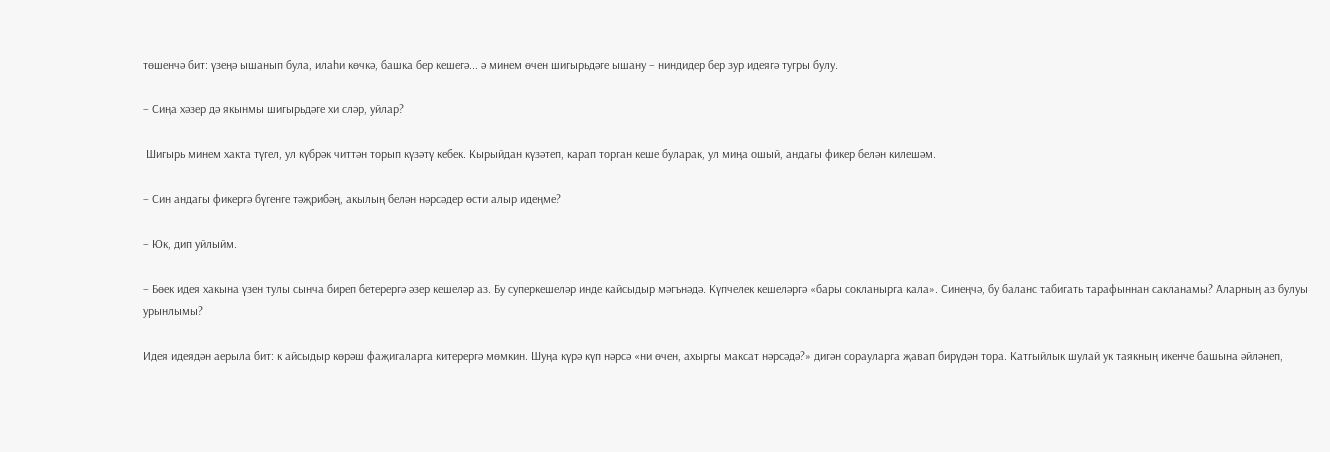төшенчә бит: үзеңә ышанып була, илаһи көчкә, башка бер кешегә... ә минем өчен шигырьдәге ышану – ниндидер бер зур идеягә тугры булу.

– Сиңа хәзер дә якынмы шигырьдәге хи сләр, уйлар?

 Шигырь минем хакта түгел, ул күбрәк читтән торып күзәтү кебек. Кырыйдан күзәтеп, карап торган кеше буларак, ул миңа ошый, андагы фикер белән килешәм.

– Син андагы фикергә бүгенге тәҗрибәң, акылың белән нәрсәдер өсти алыр идеңме?

– Юк, дип уйлыйм.

– Бөек идея хакына үзен тулы сынча биреп бетерергә әзер кешеләр аз. Бу суперкешеләр инде кайсыдыр мәгънәдә. Күпчелек кешеләргә «бары сокланырга кала». Синеңчә, бу баланс табигать тарафыннан сакланамы? Аларның аз булуы урынлымы?

Идея идеядән аерыла бит: к айсыдыр көрәш фаҗигаларга китерергә мөмкин. Шуңа күрә күп нәрсә «ни өчен, ахыргы максат нәрсәдә?» дигән сорауларга җавап бирүдән тора. Катгыйлык шулай ук таякның икенче башына әйләнеп,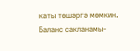каты төшәргә мөмкин. Баланс сакланамы-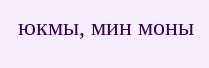юкмы, мин моны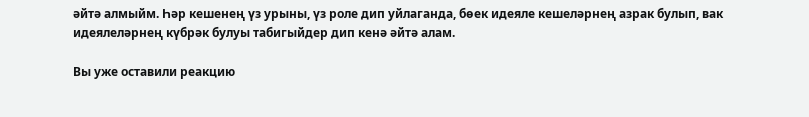әйтә алмыйм. Һәр кешенең үз урыны, үз роле дип уйлаганда, бөек идеяле кешеләрнең азрак булып, вак идеялеләрнең күбрәк булуы табигыйдер дип кенә әйтә алам.

Вы уже оставили реакцию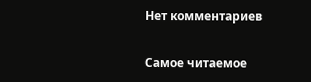Нет комментариев

Самое читаемое